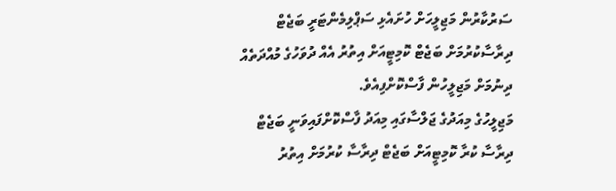ސަރުކާރުން މަޖިލީހަށް ހުށައެޅި ސަޕްލިމެންޓަރީ ބަޖެޓް ދިރާސާކުރުމަށް ބަޖެޓް ކޮމިޓީއަށް އިތުރު އެއް ދުވަހުގެ މުއްދަތެއް ދިނުމަށް މަޖިލީހުން ފާސްކޮށްފިއެވެ.
މަޖިލީހުގެ މިއަދުގެ ޖަލްސާގައި މިއަދު ފާސްކޮށްފައިވަނީ ބަޖެޓް ދިރާސާ ކުރާ ކޮމިޓީއަށް ބަޖެޓް ދިރާސާ ކުރުމަށް އިތުރު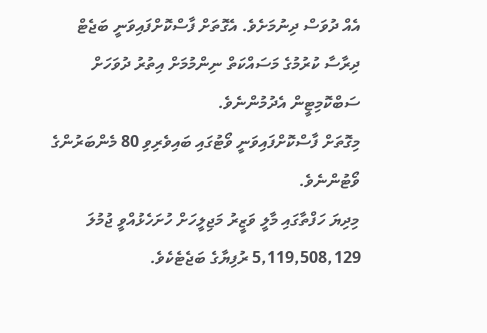އެއް ދުވަސް ދިނުމަށެވެ. އެގޮތަށް ފާސްކޮށްފައިވަނީ ބަޖެޓް ދިރާސާ ކުރުމުގެ މަސައްކަތް ނިންމުމަށް އިތުރު ދުވަހަށް ސަބްކޮމިޓީން އެދުމުންނެވެ.
މިގޮތަށް ފާސްކޮށްފައިވަނީ ވޯޓުގައި ބައިވެރިވި 80 މެންބަރުންގެ ވޯޓުންނެވެ.
މިދިޔަ ހަފްތާގައި މާލީ ވަޒީރު މަޖިލީހަށް ހުށަހެޅުއްވީ ޖުމުލަ 5,119,508,129 ރުފިޔާގެ ބަޖެޓެކެވެ.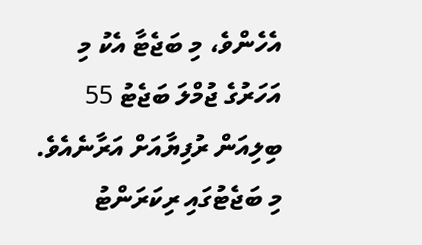އެހެންވެ، މި ބަޖެޓާ އެކު މި އަހަރުގެ ޖުމްލަ ބަޖެޓު 55 ބިލިއަން ރުފިޔާއަށް އަރާނެއެވެ.
މި ބަޖެޓުގައި ރިކަރަންޓު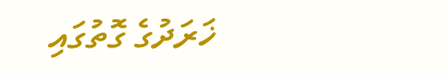ޚަރަދުގެ ގޮތުގައި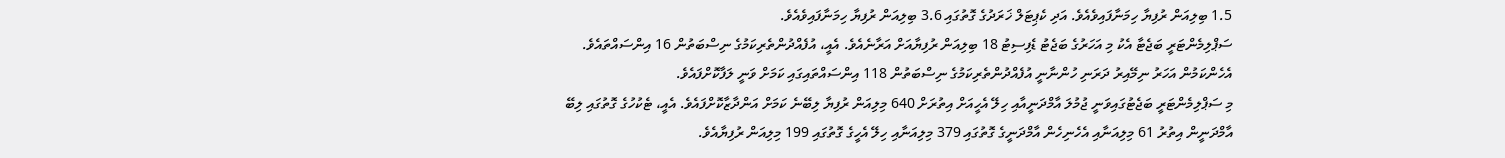1.5 ބިލިއަން ރުފިޔާ ހިމަނާފައިވެއެވެ. އަދި ކެޕިޓަލް ޚަރަދުގެ ގޮތުގައި 3.6 ބިލިއަން ރުފިޔާ ހިމަނާފައިވެއެވެ.
ސަޕްލިމެންޓަރީ ބަޖެޓާ އެކު މި އަހަރުގެ ބަޖެޓު ޑެފިސިޓު 18 ބިލިއަން ރުފިޔާއަށް އަރާނެއެވެ. އެއީ، އުފެއްދުންތެރިކަމުގެ ނިސްބަތުން 16 އިންސައްތައެވެ. އެހެންކަމުން އަހަރު ނިމޭއިރު ދަރަނި ހުންނާނީ އުފެއްދުންތެރިކަމުގެ ނިސްބަތުން 118 އިންސައްތައިގައި ކަމަށް ވަނީ ލަފާކޮށްފައެވެ.
މި ސަޕްލިމެންޓަރީ ބަޖެޓުގައިވަނީ ޖުމުލަ އާމްދަނީއާއި ހިލޭ އެހީއަށް އިތުރަށް 640 މިލިއަން ރުފިޔާ ލިބޭނެ ކަމަށް އަންދާޒާކޮށްފައެވެ. އެއީ، ޓެކުހުގެ ގޮތުގައި ލިބޭ އާމްދަނީން އިތުރު 61 މިލިއަނާއި އެހެނިހެން އާމްދަނީގެ ގޮތުގައި 379 މިލިއަނާއި ހިލޭ އެހީގެ ގޮތުގައި 199 މިލިއަން ރުފިޔާއެވެ.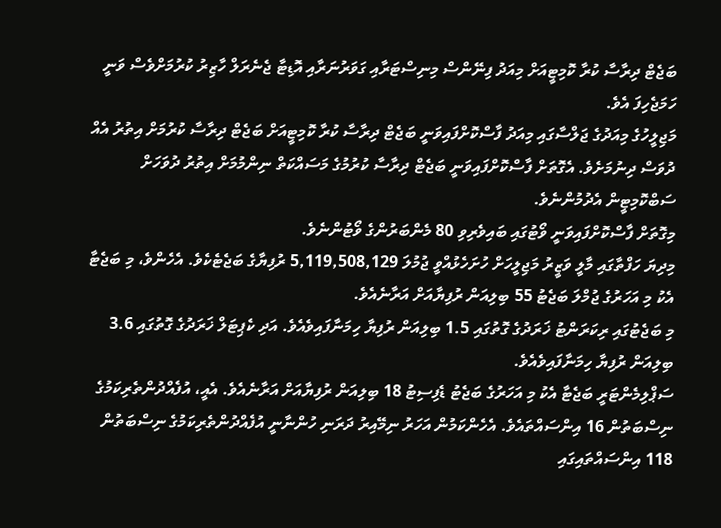ބަޖެޓް ދިރާސާ ކުރާ ކޮމިޓީއަށް މިއަދު ފިނޭންސް މިނިސްޓަރާއި ގަވަރުނަރާއި އޮޑިޓާ ޖެނެރަލް ހާޒިރު ކުރުމަށްވެސް ވަނީ ހަމަޖެހިފަ އެވެ.
މަޖިލީހުގެ މިއަދުގެ ޖަލްސާގައި މިއަދު ފާސްކޮށްފައިވަނީ ބަޖެޓް ދިރާސާ ކުރާ ކޮމިޓީއަށް ބަޖެޓް ދިރާސާ ކުރުމަށް އިތުރު އެއް ދުވަސް ދިނުމަށެވެ. އެގޮތަށް ފާސްކޮށްފައިވަނީ ބަޖެޓް ދިރާސާ ކުރުމުގެ މަސައްކަތް ނިންމުމަށް އިތުރު ދުވަހަށް ސަބްކޮމިޓީން އެދުމުންނެވެ.
މިގޮތަށް ފާސްކޮށްފައިވަނީ ވޯޓުގައި ބައިވެރިވި 80 މެންބަރުންގެ ވޯޓުންނެވެ.
މިދިޔަ ހަފްތާގައި މާލީ ވަޒީރު މަޖިލީހަށް ހުށަހެޅުއްވީ ޖުމުލަ 5,119,508,129 ރުފިޔާގެ ބަޖެޓެކެވެ. އެހެންވެ، މި ބަޖެޓާ އެކު މި އަހަރުގެ ޖުމްލަ ބަޖެޓު 55 ބިލިއަން ރުފިޔާއަށް އަރާނެއެވެ.
މި ބަޖެޓުގައި ރިކަރަންޓު ޚަރަދުގެ ގޮތުގައި 1.5 ބިލިއަން ރުފިޔާ ހިމަނާފައިވެއެވެ. އަދި ކެޕިޓަލް ޚަރަދުގެ ގޮތުގައި 3.6 ބިލިއަން ރުފިޔާ ހިމަނާފައިވެއެވެ.
ސަޕްލިމެންޓަރީ ބަޖެޓާ އެކު މި އަހަރުގެ ބަޖެޓު ޑެފިސިޓު 18 ބިލިއަން ރުފިޔާއަށް އަރާނެއެވެ. އެއީ، އުފެއްދުންތެރިކަމުގެ ނިސްބަތުން 16 އިންސައްތައެވެ. އެހެންކަމުން އަހަރު ނިމޭއިރު ދަރަނި ހުންނާނީ އުފެއްދުންތެރިކަމުގެ ނިސްބަތުން 118 އިންސައްތައިގައި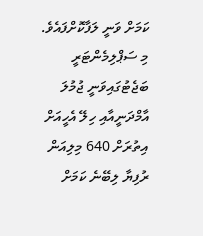ކަމަށް ވަނީ ލަފާކޮށްފައެވެ.
މި ސަޕްލިމެންޓަރީ ބަޖެޓުގައިވަނީ ޖުމުލަ އާމްދަނީއާއި ހިލޭ އެހީއަށް އިތުރަށް 640 މިލިއަން ރުފިޔާ ލިބޭނެ ކަމަށް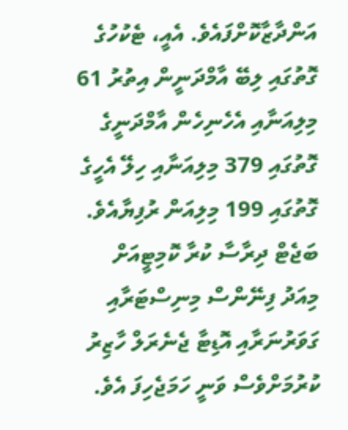އަންދާޒާކޮށްފައެވެ. އެއީ، ޓެކުހުގެ ގޮތުގައި ލިބޭ އާމްދަނީން އިތުރު 61 މިލިއަނާއި އެހެނިހެން އާމްދަނީގެ ގޮތުގައި 379 މިލިއަނާއި ހިލޭ އެހީގެ ގޮތުގައި 199 މިލިއަން ރުފިޔާއެވެ.
ބަޖެޓް ދިރާސާ ކުރާ ކޮމިޓީއަށް މިއަދު ފިނޭންސް މިނިސްޓަރާއި ގަވަރުނަރާއި އޮޑިޓާ ޖެނެރަލް ހާޒިރު ކުރުމަށްވެސް ވަނީ ހަމަޖެހިފަ އެވެ.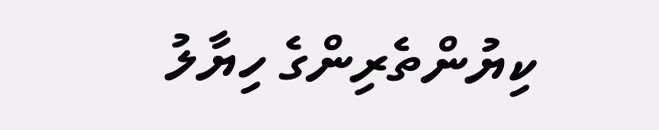ކިޔުންތެރިންގެ ހިޔާލު